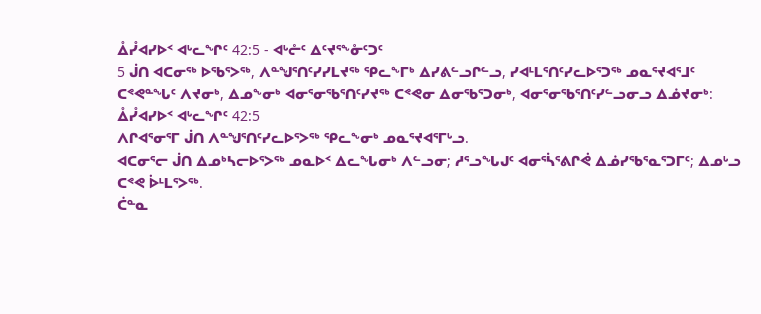ᐂᓮᐊᓯᐅᑉ ᐊᒡᓚᖏᑦ 42:5 - ᐊᒡᓔᑦ ᐃᑦᔪᕐᖕᓁᑦᑐᑦ
5 ᒎᑎ ᐊᑕᓂᖅ ᐅᖃᕐᐳᖅ, ᐱᓐᖑᕐᑎᑦᓯᓯᒪᔪᖅ ᕿᓚᖕᒥᒃ ᐃᓯᕕᓪᓗᒋᓪᓗ, ᓯᐊᒻᒪᕐᑎᑦᓯᓚᐅᕐᑐᖅ ᓄᓇᕐᔪᐊᕐᒧᑦ ᑕᕝᕙᓐᖓᑦ ᐱᔪᓂᒃ, ᐃᓄᖕᓂᒃ ᐊᓂᕐᓂᖃᕐᑎᑦᓯᔪᖅ ᑕᕝᕙᓂ ᐃᓂᖃᕐᑐᓂᒃ, ᐊᓂᕐᓂᖃᕐᑎᑦᓯᓪᓗᓂᓗ ᐃᓅᔪᓂᒃ:
ᐂᓮᐊᓯᐅᑉ ᐊᒡᓚᖏᑦ 42:5
ᐱᒋᐊᕐᓂᕐᒥ ᒎᑎ ᐱᓐᖑᕐᑎᑦᓯᓚᐅᕐᐳᖅ ᕿᓚᖕᓂᒃ ᓄᓇᕐᔪᐊᕐᒥᒡᓗ.
ᐊᑕᓂᕐᓕ ᒎᑎ ᐃᓄᒃᓴᓕᐅᕐᐳᖅ ᓄᓇᐅᑉ ᐃᓚᖓᓂᒃ ᐱᓪᓗᓂ; ᓱᕐᓗᖓᒍᑦ ᐊᓂᕐᓵᕐᕕᒋᕚ ᐃᓅᓯᖃᕐᓇᕐᑐᒥᑦ; ᐃᓄᒡᓗ ᑕᕝᕙ ᐆᒻᒪᕐᐳᖅ.
ᑖᓐᓇ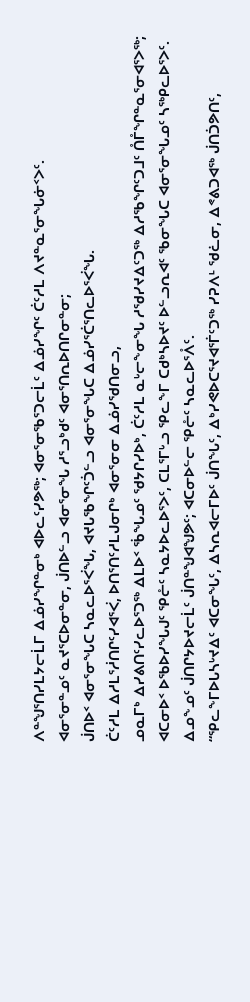ᐱᓐᖑᕐᑎᓯᒪᔭᓕᒫᒥ ᐃᓅᓯᖏᓐᓂᒃ ᐊᐅᓚᑦᓯᕗᖅ; ᐊᓂᕐᓂᖃᕐᑐᓕᒫᑦ ᐃᓅᓯᖏᑦ ᑖᑦᓱᒪ ᐱᔪᓐᓇᕐᓂᖓᓃᑉᐳᑦ.
ᐊᓂᕐᓂᓐᓄᑦ ᓇᔪᕐᑕᐅᓂᓐᓂ, ᒎᑎᐅᓪᓗ ᐊᓂᕐᓂᖓ ᓱᕐᓗᒃᑯᑦ ᐊᓂᕐᑎᕆᐅᑎᒋᓂᓐᓂ;
ᒎᑎᐅᑉ ᐊᓂᕐᓂᖓᑕ ᓴᓇᓚᐅᕐᐹᖓ, ᐊᔪᒐᖃᖏᑦᑑᓪᓗ ᐊᓂᕐᓂᖓᑕ ᐃᓅᓯᕐᑖᕐᑎᓚᐅᕐᐹᖓ.
ᑖᑦᓱᒪ ᐃᓱᒪᕐᓲᑎᒋᑦᓯᐊᕐᐹ, ᐅᑎᕐᑎᑦᓱᒪᒍᓂᒋᒃ ᐊᓂᕐᓂᓂ ᐃᓅᓯᖁᑎᓂᓗ,
ᓄᓇᒥᒃ ᐃᓯᕕᑎᑦᓯᓚᐅᕐᑐᖅ ᐃᒪᐅᑉ ᖄᖓᓄᑦ ᖁᔭᒋᓯᐅᒃ, ᑖᑦᓱᒪ ᓇᒡᓕᖕᓂᖓ ᓱᖁᓯᔪᐃᑦᑐᖅ ᐃᓱᖃᖏᑦᑐᒧᑦ ᑍᒤᖏᓐᓇᕐᓂᐊᕐᐳᖅ;
ᐊᑕᓂᐅᑉ ᐅᖃᐅᓯᖓᒍᑦ ᕿᓔᑦ ᓴᓇᔭᐅᓚᐅᕐᐳᑦ, ᑕᒪᕐᒥᒡᓗ ᕿᓚᖕᒥ ᑕᑯᒃᓴᐅᔪᑦ ᐅᓪᓗᕆᐊᑦ ᖃᓂᖓᑕ ᐊᓂᕐᓂᖓᓄᑦ ᓴᖅᑭᓚᐅᕐᐳᑦ.
ᐃᓄᖕᓄᑦ ᒎᑎᒋᔭᐅᔪᓕᒫᑦ ᒎᑎᓐᖑᐊᖑᕗᑦ; ᐊᑕᓂᐅᓪᓕ ᕿᓔᑦ ᓴᓇᓚᐅᕐᐰᑦ.
“ᕿᓚᖕᒥᐅᒐᓴᒡᔪᐃᑦ ᐊᑕᓂᖓᑦ, ᐃᓴᕆᐊᓕᒥᐅᑦ ᒎᑎᖓᑦ, ᐃᒃᓯᕙᐅᑕᕐᔪᐊᕐᒦᑦᑐᖅ ᓯᕈᐱᒻ ᖁᓛᓂ, ᐃᕝᕕᑐᐊᖅ ᒎᑎᑑᕗᑎᑦ,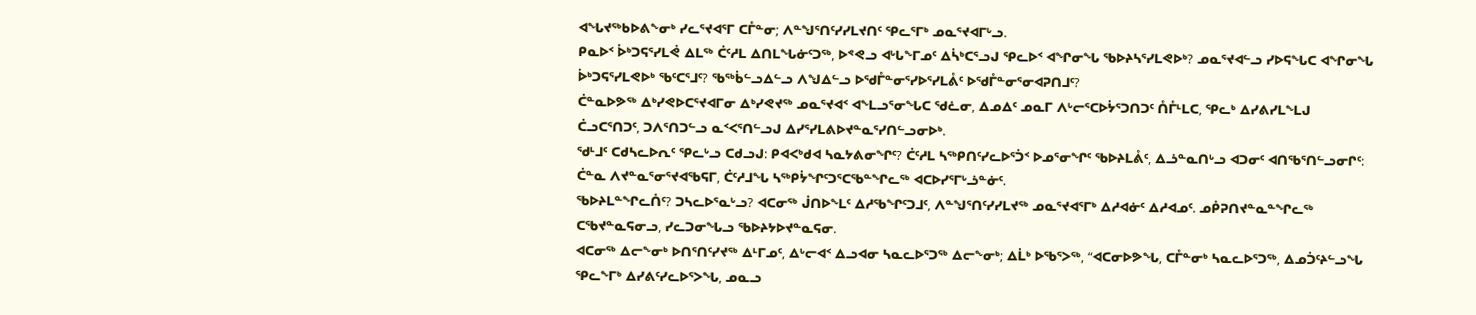ᐊᖓᔪᖅᑲᐅᕕᖕᓂᒃ ᓯᓚᕐᔪᐊᕐᒥ ᑕᒤᓐᓂ; ᐱᓐᖑᕐᑎᑦᓯᓯᒪᔪᑎᑦ ᕿᓚᕐᒥᒃ ᓄᓇᕐᔪᐊᒥᒡᓗ.
ᑭᓇᐅᑉ ᐆᒃᑐᕋᕐᓯᒪᕚ ᐃᒪᖅ ᑖᑦᓱᒪ ᐃᑎᒪᖓᓃᑦᑐᖅ, ᐅᕝᕙᓗ ᐊᒡᒐᖕᒥᓄᑦ ᐃᓵᒃᑕᕐᓗᒍ ᕿᓚᐅᑉ ᐊᖏᓂᖓ ᖃᐅᔨᓴᕐᓯᒪᕙᐅᒃ? ᓄᓇᕐᔪᐊᓪᓗ ᓯᐅᕋᖓᑕ ᐊᖏᓂᖓ ᐆᒃᑐᕋᕐᓯᒪᕙᐅᒃ ᖃᑦᑕᕐᒧᑦ? ᖃᖅᑳᓪᓗᐃᓪᓗ ᐱᖑᐃᓪᓗ ᐅᖁᒤᓐᓂᕐᓯᐅᕐᓯᒪᕔᑦ ᐅᖁᒤᓐᓂᕐᓂᐊᕈᑎᒧᑦ?
ᑖᓐᓇᐅᕗᖅ ᐃᒃᓯᕙᐅᑕᕐᔪᐊᒥᓂ ᐃᒃᓯᕙᔪᖅ ᓄᓇᕐᔪᐊᑉ ᐊᖕᒪᓗᕐᓂᖓᑕ ᖁᓛᓂ, ᐃᓄᐃᑦ ᓄᓇᒥ ᐱᒡᓕᕐᑕᐅᔮᕐᑐᑎᑐᑦ ᑍᒤᒻᒪᑕ, ᕿᓚᒃ ᐃᓯᕕᓯᒪᖕᒪᒍ ᑖᓗᑕᕐᑎᑐᑦ, ᑐᐱᕐᑎᑐᓪᓗ ᓇᑉᐸᕐᑎᓪᓗᒍ ᐃᓯᕐᓯᒪᕕᐅᔪᓐᓇᕐᓯᑎᓪᓗᓂᐅᒃ.
ᖁᒻᒧᑦ ᑕᑯᓴᓚᐅᕆᑦ ᕿᓚᒡᓗ ᑕᑯᓗᒍ: ᑭᐊᐸᒃᑯᐊ ᓴᓇᔭᕕᓂᖏᑦ? ᑖᑦᓱᒪ ᓴᖅᑭᑎᑦᓯᓚᐅᕐᑑᑉ ᐅᓄᕐᓂᖏᑦ ᖃᐅᔨᒪᕔᑦ, ᐃᓘᓐᓇᑎᒡᓗ ᐊᑐᓂᑦ ᐊᑎᖃᕐᑎᓪᓗᓂᒋᑦ: ᑖᓐᓇ ᐱᔪᓐᓇᕐᓂᕐᔪᐊᖃᕋᒥ, ᑖᑦᓱᒧᖓ ᓴᖅᑭᔮᖏᑦᑐᕐᑕᖃᓐᖏᓚᖅ ᐊᑕᐅᓯᕐᒥᒡᓘᓐᓃᑦ.
ᖃᐅᔨᒪᓐᖏᓚᑏᑦ? ᑐᓴᓚᐅᕐᓇᒡᓗ? ᐊᑕᓂᖅ ᒎᑎᐅᖕᒪᑦ ᐃᓱᖃᖏᑦᑐᒧᑦ, ᐱᓐᖑᕐᑎᑦᓯᓯᒪᔪᖅ ᓄᓇᕐᔪᐊᕐᒥᒃ ᐃᓱᐊᓃᑦ ᐃᓱᐊᓄᑦ. ᓄᑮᕈᑎᔪᓐᓇᓐᖏᓚᖅ ᑕᖃᔪᓐᓇᕋᓂᓗ, ᓯᓚᑐᓂᖓᓗ ᖃᐅᔨᔭᐅᔪᓐᓇᕋᓂ.
ᐊᑕᓂᖅ ᐃᓕᖕᓂᒃ ᐅᑎᕐᑎᑦᓯᔪᖅ ᐃᒻᒥᓄᑦ, ᐃᒡᓕᐊᑉ ᐃᓗᐊᓂ ᓴᓇᓚᐅᕐᑐᖅ ᐃᓕᖕᓂᒃ; ᐃᒫᒃ ᐅᖃᕐᐳᖅ, “ᐊᑕᓂᐅᕗᖓ, ᑕᒤᓐᓂᒃ ᓴᓇᓚᐅᕐᑐᖅ, ᐃᓄᑑᑦᔨᓪᓗᖓ ᕿᓚᖕᒥᒃ ᐃᓯᕕᑦᓯᓚᐅᕐᐳᖓ, ᓄᓇᓗ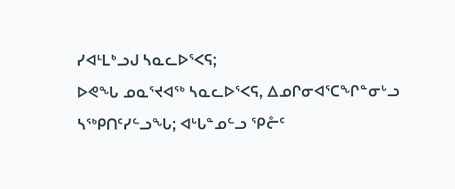ᓯᐊᒻᒪᒃᓗᒍ ᓴᓇᓚᐅᕐᐸᕋ;
ᐅᕙᖓ ᓄᓇᕐᔪᐊᖅ ᓴᓇᓚᐅᕐᐸᕋ, ᐃᓄᒋᓂᐊᕐᑕᖏᓐᓂᒡᓗ ᓴᖅᑭᑎᑦᓯᓪᓗᖓ; ᐊᒡᒐᓐᓄᓪᓗ ᕿᓔᑦ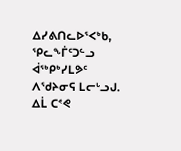ᐃᓯᕕᑎᓚᐅᕐᐸᒃᑲ, ᕿᓚᖕᒦᑦᑐᓪᓗ ᐋᖅᑭᒃᓯᒪᕗᑦ ᐱᖁᔨᓂᕋ ᒪᓕᒡᓗᒍ.
ᐃᒫ ᑕᕝᕙ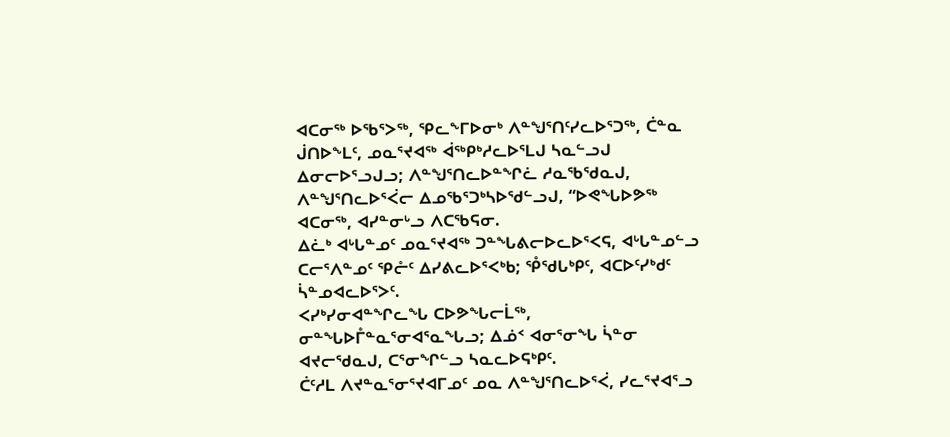ᐊᑕᓂᖅ ᐅᖃᕐᐳᖅ, ᕿᓚᖕᒥᐅᓂᒃ ᐱᓐᖑᕐᑎᑦᓯᓚᐅᕐᑐᖅ, ᑖᓐᓇ ᒎᑎᐅᖕᒪᑦ, ᓄᓇᕐᔪᐊᖅ ᐋᖅᑭᒃᓱᓚᐅᕐᒪᒍ ᓴᓇᓪᓗᒍ ᐃᓂᓕᐅᕐᓗᒍᓗ; ᐱᓐᖑᕐᑎᓚᐅᓐᖏᓛ ᓱᓇᖃᖁᓇᒍ, ᐱᓐᖑᕐᑎᓚᐅᕐᐹᓕ ᐃᓄᖃᕐᑐᒃᓴᐅᖁᓪᓗᒍ, “ᐅᕙᖓᐅᕗᖅ ᐊᑕᓂᖅ, ᐊᓯᓐᓂᒡᓗ ᐱᑕᖃᕋᓂ.
ᐃᓛᒃ ᐊᒡᒐᓐᓄᑦ ᓄᓇᕐᔪᐊᖅ ᑐᓐᖓᕕᓕᐅᓚᐅᕐᐸᕋ, ᐊᒡᒐᓐᓄᓪᓗ ᑕᓕᕐᐱᓐᓄᑦ ᕿᓔᑦ ᐃᓯᕕᓚᐅᕐᐸᒃᑲ; ᕾᖁᒐᒃᑭᑦ, ᐊᑕᐅᑦᓯᒃᑯᑦ ᓵᓐᓄᐊᓚᐅᕐᐳᑦ.
ᐸᓯᒃᓯᓂᐊᓐᖏᓚᖓ ᑕᐅᕗᖓᓕᒫᖅ, ᓂᓐᖓᐅᒤᓐᓇᕐᓂᐊᕐᓇᖓᓗ; ᐃᓅᑉ ᐊᓂᕐᓂᖓ ᓵᓐᓂ ᐊᔪᓕᖁᓇᒍ, ᑕᕐᓂᖏᓪᓗ ᓴᓇᓚᐅᕋᒃᑭᑦ.
ᑖᑦᓱᒪ ᐱᔪᓐᓇᕐᓂᕐᔪᐊᒥᓄᑦ ᓄᓇ ᐱᓐᖑᕐᑎᓚᐅᕐᐹ, ᓯᓚᕐᔪᐊᕐᓗ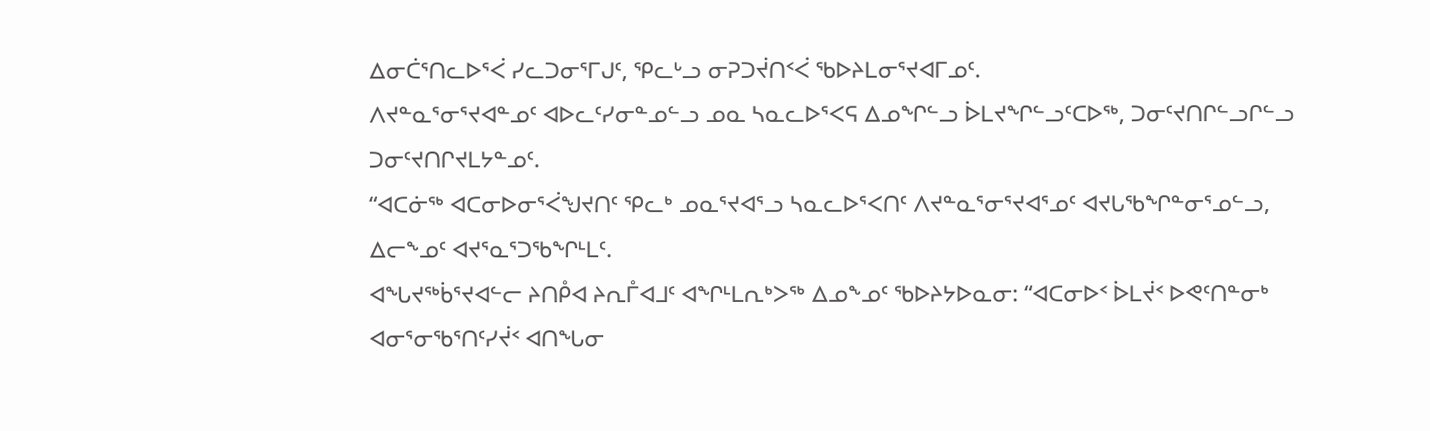ᐃᓂᑖᕐᑎᓚᐅᕐᐹ ᓯᓚᑐᓂᕐᒥᒍᑦ, ᕿᓚᒡᓗ ᓂᕈᑐᔫᑎᑉᐹ ᖃᐅᔨᒪᓂᕐᔪᐊᒥᓄᑦ.
ᐱᔪᓐᓇᕐᓂᕐᔪᐊᓐᓄᑦ ᐊᐅᓚᑦᓯᓂᓐᓄᓪᓗ ᓄᓇ ᓴᓇᓚᐅᕐᐸᕋ ᐃᓄᖏᓪᓗ ᐆᒪᔪᖏᓪᓗᑦᑕᐅᖅ, ᑐᓂᑦᔪᑎᒋᓪᓗᒋᓪᓗ ᑐᓂᑦᔪᑎᒋᔪᒪᔭᓐᓄᑦ.
“ᐊᑕᓃᖅ ᐊᑕᓂᐅᓂᕐᐹᖑᔪᑎᑦ ᕿᓚᒃ ᓄᓇᕐᔪᐊᕐᓗ ᓴᓇᓚᐅᕐᐸᑎᑦ ᐱᔪᓐᓇᕐᓂᕐᔪᐊᕐᓄᑦ ᐊᔪᒐᖃᖏᓐᓂᕐᓄᓪᓗ, ᐃᓕᖕᓄᑦ ᐊᔪᕐᓇᕐᑐᖃᖏᒻᒪᑦ.
ᐊᖓᔪᖅᑳᕐᔪᐊᓪᓕ ᔨᑎᑬᐊ ᔨᕆᒤᐊᒧᑦ ᐊᖏᒻᒪᕆᒃᐳᖅ ᐃᓄᖕᓄᑦ ᖃᐅᔨᔭᐅᓇᓂ: “ᐊᑕᓂᐅᑉ ᐆᒪᔫᑉ ᐅᕙᑦᑎᓐᓂᒃ ᐊᓂᕐᓂᖃᕐᑎᑦᓯᔫᑉ ᐊᑎᖓᓂ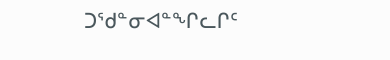ᑐᖁᓐᓂᐊᓐᖏᓚᒋᑦ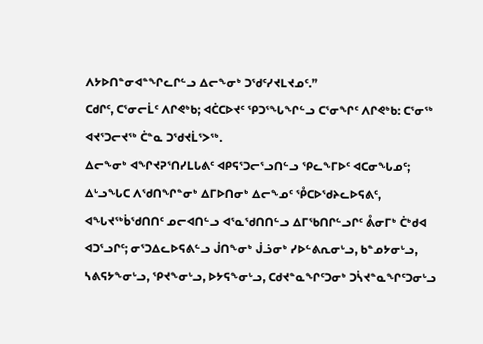ᐱᔭᐅᑎᓐᓂᐊᓐᖏᓚᒋᓪᓗ ᐃᓕᖕᓂᒃ ᑐᖁᑦᓯᔪᒪᔪᓄᑦ.”
ᑕᑯᒋᑦ, ᑕᕐᓂᓕᒫᑦ ᐱᒋᕙᒃᑲ; ᐊᑖᑕᐅᔪᑦ ᕿᑐᕐᖓᖏᓪᓗ ᑕᕐᓂᖏᑦ ᐱᒋᕙᒃᑲ: ᑕᕐᓂᖅ ᐊᔪᕐᑐᓕᔪᖅ ᑖᓐᓇ ᑐᖁᔪᒫᕐᐳᖅ.
ᐃᓕᖕᓂᒃ ᐊᖏᔪᕈᕐᑎᓯᒪᒐᕕᑦ ᐊᑭᕋᕐᑐᓕᕐᓗᑎᓪᓗ ᕿᓚᖕᒥᐅᑦ ᐊᑕᓂᖓᓄᑦ; ᐃᒡᓗᖓᑕ ᐱᖁᑎᖏᓐᓂᒃ ᐃᒥᐅᑎᓂᒃ ᐃᓕᖕᓄᑦ ᕾᑕᐅᖁᔨᓚᐅᕋᕕᑦ, ᐊᖓᔪᖅᑳᖁᑎᑎᑦ ᓄᓕᐊᑎᓪᓗ ᐊᕐᓇᖁᑎᑎᓪᓗ ᐃᒥᖃᑎᒋᓪᓗᒋᑦ ᕔᓂᒥᒃ ᑖᒃᑯᐊ ᐊᑐᕐᓗᒋᑦ; ᓂᕐᑐᐃᓚᐅᕋᕕᓪᓗ ᒎᑎᖕᓂᒃ ᒎᓘᓂᒃ ᓯᐅᓪᕕᕆᓂᒡᓗ, ᑲᓐᓄᔭᓂᒡᓗ, ᓴᕕᕋᔭᖕᓂᒡᓗ, ᕿᔪᖕᓂᒡᓗ, ᐅᔭᕋᖕᓂᒡᓗ, ᑕᑯᔪᓐᓇᖏᑦᑐᓂᒃ ᑐᓵᔪᓐᓇᖏᑦᑐᓂᒡᓗ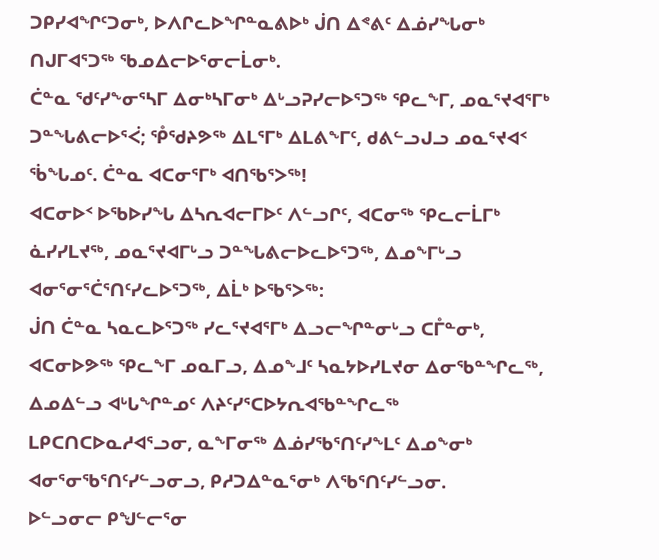ᑐᑭᓯᐊᖏᑦᑐᓂᒃ, ᐅᐱᒋᓚᐅᖏᓐᓇᕕᐅᒃ ᒎᑎ ᐃᕝᕕᑦ ᐃᓅᓯᖓᓂᒃ ᑎᒍᒥᐊᕐᑐᖅ ᖃᓄᐃᓕᐅᕐᓂᓕᒫᓂᒃ.
ᑖᓐᓇ ᖁᑦᓯᖕᓂᕐᓴᒥ ᐃᓂᒃᓴᒥᓂᒃ ᐃᒡᓗᕈᓯᓕᐅᕐᑐᖅ ᕿᓚᖕᒥ, ᓄᓇᕐᔪᐊᕐᒥᒃ ᑐᓐᖓᕕᓕᐅᕐᐹ; ᕾᖁᔨᕗᖅ ᐃᒪᕐᒥᒃ ᐃᒪᕕᖕᒥᑦ, ᑯᕕᓪᓗᒍᓗ ᓄᓇᕐᔪᐊᑉ ᖄᖓᓄᑦ. ᑖᓐᓇ ᐊᑕᓂᕐᒥᒃ ᐊᑎᖃᕐᐳᖅ!
ᐊᑕᓂᐅᑉ ᐅᖃᐅᓯᖓ ᐃᓴᕆᐊᓕᒥᐅᑦ ᐱᓪᓗᒋᑦ, ᐊᑕᓂᖅ ᕿᓚᓕᒫᒥᒃ ᓈᓯᓯᒪᔪᖅ, ᓄᓇᕐᔪᐊᒥᒡᓗ ᑐᓐᖓᕕᓕᐅᓚᐅᕐᑐᖅ, ᐃᓄᖕᒥᒡᓗ ᐊᓂᕐᓂᕐᑖᕐᑎᑦᓯᓚᐅᕐᑐᖅ, ᐃᒫᒃ ᐅᖃᕐᐳᖅ:
ᒎᑎ ᑖᓐᓇ ᓴᓇᓚᐅᕐᑐᖅ ᓯᓚᕐᔪᐊᕐᒥᒃ ᐃᓗᓕᖏᓐᓂᒡᓗ ᑕᒤᓐᓂᒃ, ᐊᑕᓂᐅᕗᖅ ᕿᓚᖕᒥ ᓄᓇᒥᓗ, ᐃᓄᖕᒧᑦ ᓴᓇᔭᐅᓯᒪᔪᓂ ᐃᓂᖃᓐᖏᓚᖅ,
ᐃᓄᐃᓪᓗ ᐊᒡᒐᖏᓐᓄᑦ ᐱᔨᑦᓯᕐᑕᐅᔭᕆᐊᖃᓐᖏᓚᖅ ᒪᑭᑕᑎᑕᐅᓇᓱᐊᕐᓗᓂ, ᓇᖕᒥᓂᖅ ᐃᓅᓯᖃᕐᑎᑦᓯᖕᒪᑦ ᐃᓄᖕᓂᒃ ᐊᓂᕐᓂᖃᕐᑎᑦᓯᓪᓗᓂᓗ, ᑭᓱᑐᐃᓐᓇᕐᓂᒃ ᐱᖃᕐᑎᑦᓯᓪᓗᓂ.
ᐅᓪᓗᓂᓕ ᑭᖑᓪᓕᕐᓂ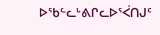ᐅᖃᓪᓚᒡᕕᒋᓚᐅᕐᐹᑎᒍᑦ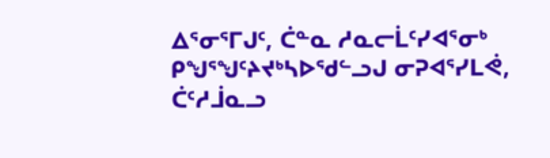ᐃᕐᓂᕐᒥᒍᑦ, ᑖᓐᓇ ᓱᓇᓕᒫᑦᓯᐊᕐᓂᒃ ᑭᖑᕐᖑᑦᔨᔪᒃᓴᐅᖁᓪᓗᒍ ᓂᕈᐊᕐᓯᒪᕚ, ᑖᑦᓱᒨᓇᓗ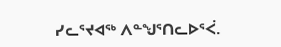ᓯᓚᕐᔪᐊᖅ ᐱᓐᖑᕐᑎᓚᐅᕐᐹ.